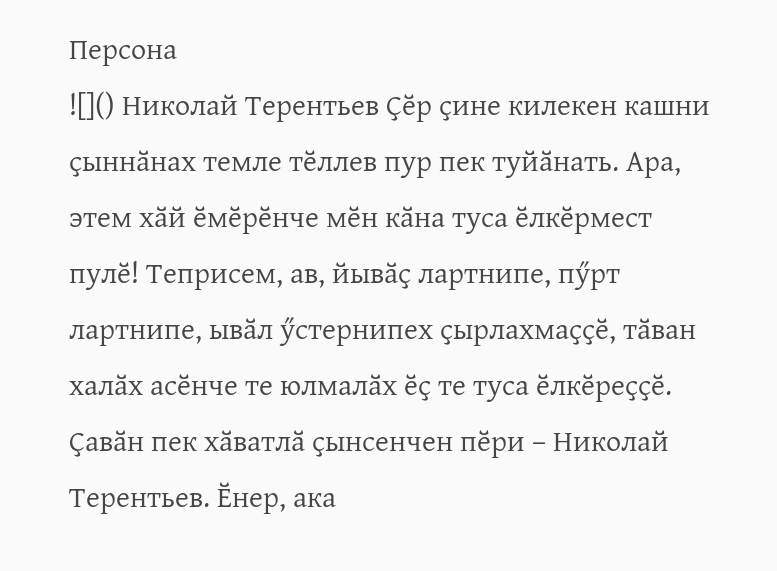Персона
![]() Николай Терентьев Ҫӗр ҫине килекен кашни ҫыннӑнах темле тӗллев пур пек туйӑнать. Ара, этем хӑй ӗмӗрӗнче мӗн кӑна туса ӗлкӗрмест пулӗ! Теприсем, ав, йывӑҫ лартнипе, пӳрт лартнипе, ывӑл ӳстернипех ҫырлахмаҫҫӗ, тӑван халӑх асӗнче те юлмалӑх ӗҫ те туса ӗлкӗреҫҫӗ. Ҫавӑн пек хӑватлӑ ҫынсенчен пӗри – Николай Терентьев. Ӗнер, ака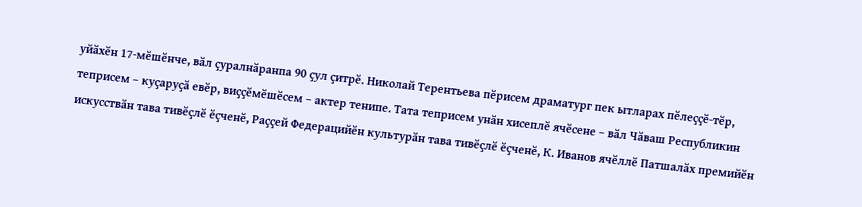уйӑхӗн 17-мӗшӗнче, вӑл ҫуралнӑранпа 90 ҫул ҫитрӗ. Николай Терентьева пӗрисем драматург пек ытларах пӗлеҫҫӗ-тӗр, теприсем – куҫаруҫӑ евӗр, виҫҫӗмӗшӗсем – актер тенипе. Тата теприсем унӑн хисеплӗ ячӗсене – вӑл Чӑваш Республикин искусствӑн тава тивӗҫлӗ ӗҫченӗ, Раҫҫей Федерацийӗн культурӑн тава тивӗҫлӗ ӗҫченӗ, К. Иванов ячӗллӗ Патшалӑх премийӗн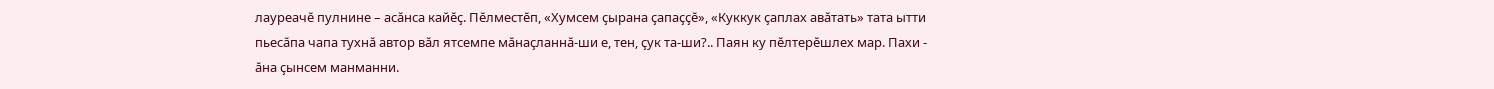лауреачӗ пулнине – асӑнса кайӗҫ. Пӗлместӗп, «Хумсем ҫырана ҫапаҫҫӗ», «Куккук ҫаплах авӑтать» тата ытти пьесӑпа чапа тухнӑ автор вӑл ятсемпе мӑнаҫланнӑ-ши е, тен, ҫук та-ши?.. Паян ку пӗлтерӗшлех мар. Пахи - ӑна ҫынсем манманни.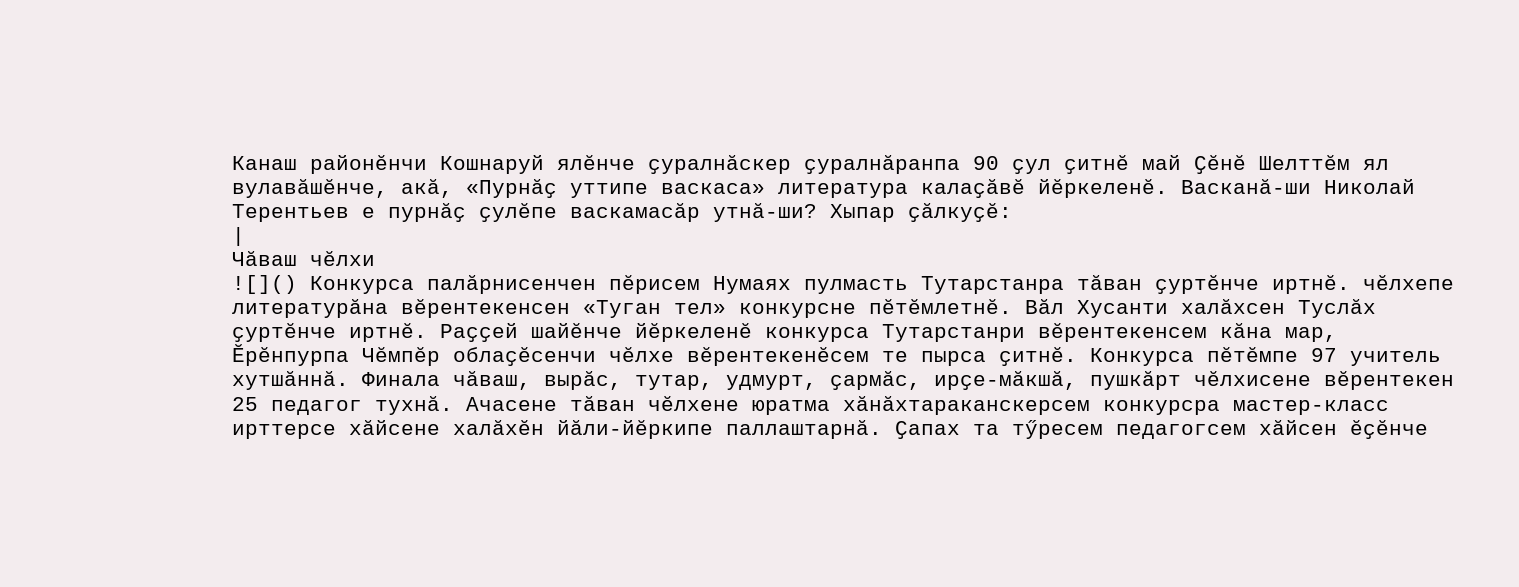Канаш районӗнчи Кошнаруй ялӗнче ҫуралнӑскер ҫуралнӑранпа 90 ҫул ҫитнӗ май Ҫӗнӗ Шелттӗм ял вулавӑшӗнче, акӑ, «Пурнӑҫ уттипе васкаса» литература калаҫӑвӗ йӗркеленӗ. Васканӑ-ши Николай Терентьев е пурнӑҫ ҫулӗпе васкамасӑр утнӑ-ши? Хыпар ҫӑлкуҫӗ:
|
Чӑваш чӗлхи
![]() Конкурса палӑрнисенчен пӗрисем Нумаях пулмасть Тутарстанра тӑван ҫуртӗнче иртнӗ. чӗлхепе литературӑна вӗрентекенсен «Туган тел» конкурсне пӗтӗмлетнӗ. Вӑл Хусанти халӑхсен Туслӑх ҫуртӗнче иртнӗ. Раҫҫей шайӗнче йӗркеленӗ конкурса Тутарстанри вӗрентекенсем кӑна мар, Ӗрӗнпурпа Чӗмпӗр облаҫӗсенчи чӗлхе вӗрентекенӗсем те пырса ҫитнӗ. Конкурса пӗтӗмпе 97 учитель хутшӑннӑ. Финала чӑваш, вырӑс, тутар, удмурт, ҫармӑс, ирҫе-мӑкшӑ, пушкӑрт чӗлхисене вӗрентекен 25 педагог тухнӑ. Ачасене тӑван чӗлхене юратма хӑнӑхтараканскерсем конкурсра мастер-класс ирттерсе хӑйсене халӑхӗн йӑли-йӗркипе паллаштарнӑ. Ҫапах та тӳресем педагогсем хӑйсен ӗҫӗнче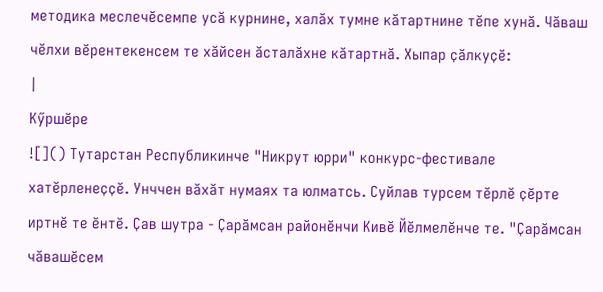методика меслечӗсемпе усӑ курнине, халӑх тумне кӑтартнине тӗпе хунӑ. Чӑваш чӗлхи вӗрентекенсем те хӑйсен ӑсталӑхне кӑтартнӑ. Хыпар ҫӑлкуҫӗ:
|
Кӳршӗре
![]() Тутарстан Республикинче "Никрут юрри" конкурс-фестивале хатӗрленеҫҫӗ. Унччен вӑхӑт нумаях та юлматсь. Суйлав турсем тӗрлӗ ҫӗрте иртнӗ те ӗнтӗ. Ҫав шутра - Ҫарӑмсан районӗнчи Кивӗ Йӗлмелӗнче те. "Ҫарӑмсан чӑвашӗсем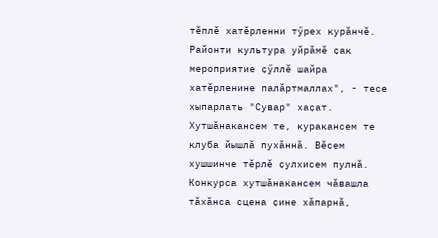тӗплӗ хатӗрленни тӳрех курӑнчӗ. Районти культура уйрӑмӗ ҫак мероприятие ҫӳллӗ шайра хатӗрленине палӑртмаллах", - тесе хыпарлать "Сувар" хаҫат. Хутшӑнакансем те, куракансем те клуба йышлӑ пухӑннӑ. Вӗсем хушшинче тӗрлӗ ҫулхисем пулнӑ. Конкурса хутшӑнакансем чӑвашла тӑхӑнса сцена ҫине хӑпарнӑ,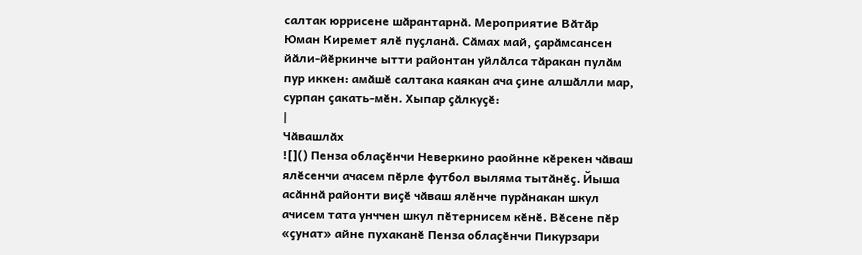салтак юррисене шӑрантарнӑ. Мероприятие Вӑтӑр Юман Киремет ялӗ пуҫланӑ. Сӑмах май, ҫарӑмсансен йӑли-йӗркинче ытти районтан уйлӑлса тӑракан пулӑм пур иккен: амӑшӗ салтака каякан ача ҫине алшӑлли мар, сурпан ҫакать-мӗн. Хыпар ҫӑлкуҫӗ:
|
Чӑвашлӑх
![]() Пенза облаҫӗнчи Неверкино раойнне кӗрекен чӑваш ялӗсенчи ачасем пӗрле футбол выляма тытӑнӗҫ. Йыша асӑннӑ районти виҫӗ чӑваш ялӗнче пурӑнакан шкул ачисем тата унччен шкул пӗтернисем кӗнӗ. Вӗсене пӗр «ҫунат» айне пухаканӗ Пенза облаҫӗнчи Пикурзари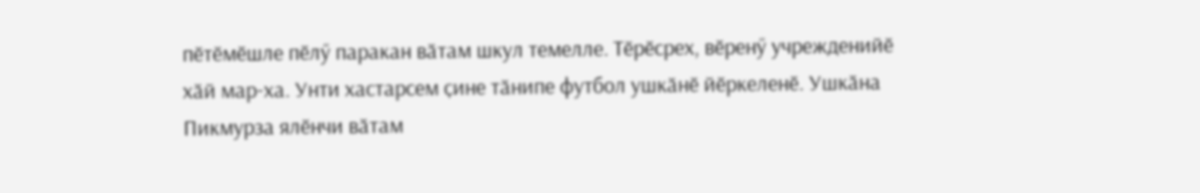пӗтӗмӗшле пӗлӳ паракан вӑтам шкул темелле. Тӗрӗсрех, вӗренӳ учрежденийӗ хӑй мар-ха. Унти хастарсем ҫине тӑнипе футбол ушкӑнӗ йӗркеленӗ. Ушкӑна Пикмурза ялӗнчи вӑтам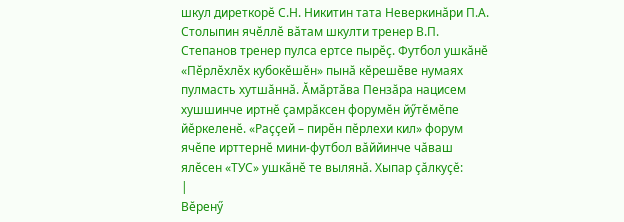шкул диреткорӗ С.Н. Никитин тата Неверкинӑри П.А. Столыпин ячӗллӗ вӑтам шкулти тренер В.П. Степанов тренер пулса ертсе пырӗҫ. Футбол ушкӑнӗ «Пӗрлӗхлӗх кубокӗшӗн» пынӑ кӗрешӗве нумаях пулмасть хутшӑннӑ. Ӑмӑртӑва Пензӑра нацисем хушшинче иртнӗ ҫамрӑксен форумӗн йӳтӗмӗпе йӗркеленӗ. «Раҫҫей – пирӗн пӗрлехи кил» форум ячӗпе ирттернӗ мини-футбол вӑййинче чӑваш ялӗсен «ТУС» ушкӑнӗ те вылянӑ. Хыпар ҫӑлкуҫӗ:
|
Вӗренӳ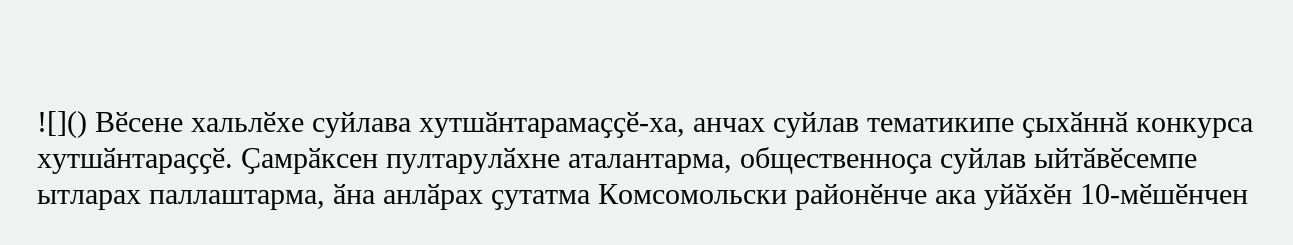![]() Вӗсене хальлӗхе суйлава хутшӑнтарамаҫҫӗ-ха, анчах суйлав тематикипе ҫыхӑннӑ конкурса хутшӑнтараҫҫӗ. Ҫамрӑксен пултарулӑхне аталантарма, общественноҫа суйлав ыйтӑвӗсемпе ытларах паллаштарма, ӑна анлӑрах ҫутатма Комсомольски районӗнче ака уйӑхӗн 10-мӗшӗнчен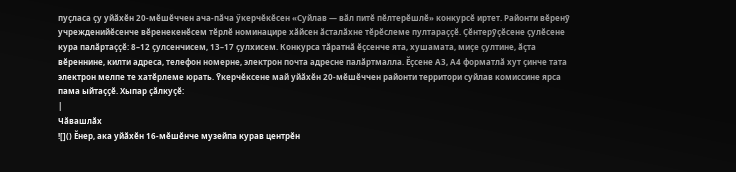пуҫласа ҫу уйӑхӗн 20-мӗшӗччен ача-пӑча ӳкерчӗкӗсен «Суйлав — вӑл питӗ пӗлтерӗшлӗ» конкурсӗ иртет. Районти вӗренỹ учрежденийӗсенче вӗренекенӗсем тӗрлӗ номинацире хӑйсен ӑсталӑхне тӗрӗслеме пултараҫҫӗ. Ҫӗнтерỹҫӗсене ҫулӗсене кура палӑртаҫҫӗ: 8–12 ҫулсенчисем, 13–17 ҫулхисем. Конкурса тӑратнӑ ӗҫсенче ята, хушамата, миҫе ҫултине, ӑҫта вӗреннине, килти адреса, телефон номерне, электрон почта адресне палӑртмалла. Ӗҫсене А3, А4 форматлӑ хут ҫинче тата электрон мелпе те хатӗрлеме юрать. Ỹкерчӗксене май уйӑхӗн 20-мӗшӗччен районти территори суйлав комиссине ярса пама ыйтаҫҫӗ. Хыпар ҫӑлкуҫӗ:
|
Чӑвашлӑх
![]() Ӗнер, ака уйӑхӗн 16-мӗшӗнче музейпа курав центрӗн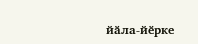йӑла-йӗрке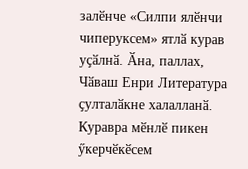залӗнче «Силпи ялӗнчи чиперуксем» ятлӑ курав уҫӑлнӑ. Ӑна, паллах, Чӑваш Енри Литература ҫулталӑкне халалланӑ. Куравра мӗнлӗ пикен ӳкерчӗкӗсем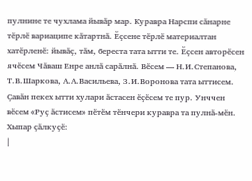пулнине те чухлама йывӑр мар. Куравра Нарспи сӑнарне тӗрлӗ вариаципе кӑтартнӑ. Ӗҫсене тӗрлӗ материалтан хатӗрленӗ: йывӑҫ, тӑм, береста тата ытти те. Ӗҫсен авторӗсен ячӗсем Чӑваш Енре анлӑ сарӑлнӑ. Вӗсем — Н.И.Степанова, Т.В.Шаркова, А.А.Васильева, З.И.Воронова тата ыттисем. Ҫавӑн пекех ытти хулари ӑстасен ӗҫӗсем те пур. Унччен вӗсем «Руҫ ӑстисем» пӗтӗм тӗнчери куравра та пулнӑ-мӗн. Хыпар ҫӑлкуҫӗ:
|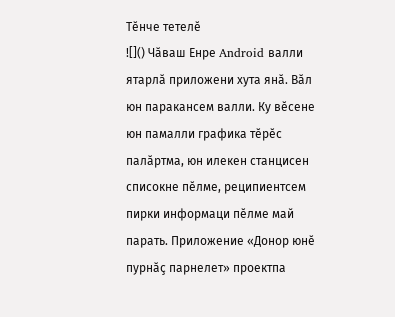Тӗнче тетелӗ
![]() Чӑваш Енре Android валли ятарлӑ приложени хута янӑ. Вӑл юн паракансем валли. Ку вӗсене юн памалли графика тӗрӗс палӑртма, юн илекен станцисен списокне пӗлме, реципиентсем пирки информаци пӗлме май парать. Приложение «Донор юнӗ пурнӑҫ парнелет» проектпа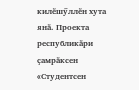килӗшӳллӗн хута янӑ. Проекта республикӑри ҫамрӑксен «Студентсен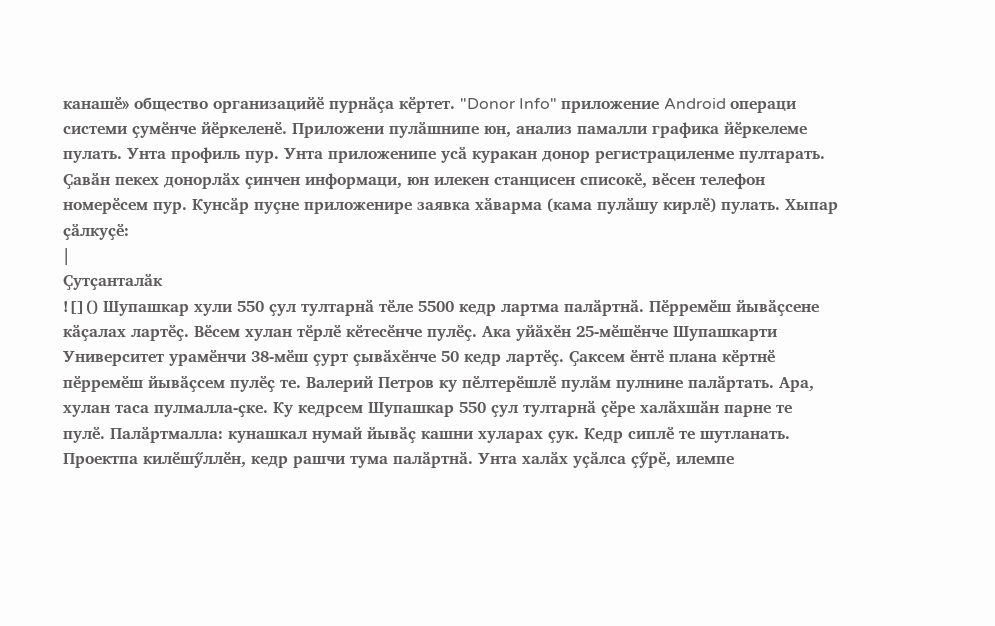канашӗ» общество организацийӗ пурнӑҫа кӗртет. "Donor Info" приложение Android операци системи ҫумӗнче йӗркеленӗ. Приложени пулӑшнипе юн, анализ памалли графика йӗркелеме пулать. Унта профиль пур. Унта приложенипе усӑ куракан донор регистрациленме пултарать. Ҫавӑн пекех донорлӑх ҫинчен информаци, юн илекен станцисен списокӗ, вӗсен телефон номерӗсем пур. Кунсӑр пуҫне приложенире заявка хӑварма (кама пулӑшу кирлӗ) пулать. Хыпар ҫӑлкуҫӗ:
|
Ҫутҫанталӑк
![]() Шупашкар хули 550 ҫул тултарнӑ тӗле 5500 кедр лартма палӑртнӑ. Пӗрремӗш йывӑҫсене кӑҫалах лартӗҫ. Вӗсем хулан тӗрлӗ кӗтесӗнче пулӗҫ. Ака уйӑхӗн 25-мӗшӗнче Шупашкарти Университет урамӗнчи 38-мӗш ҫурт ҫывӑхӗнче 50 кедр лартӗҫ. Ҫаксем ӗнтӗ плана кӗртнӗ пӗрремӗш йывӑҫсем пулӗҫ те. Валерий Петров ку пӗлтерӗшлӗ пулӑм пулнине палӑртать. Ара, хулан таса пулмалла-ҫке. Ку кедрсем Шупашкар 550 ҫул тултарнӑ ҫӗре халӑхшӑн парне те пулӗ. Палӑртмалла: кунашкал нумай йывӑҫ кашни хуларах ҫук. Кедр сиплӗ те шутланать. Проектпа килӗшӳллӗн, кедр рашчи тума палӑртнӑ. Унта халӑх уҫӑлса ҫӳрӗ, илемпе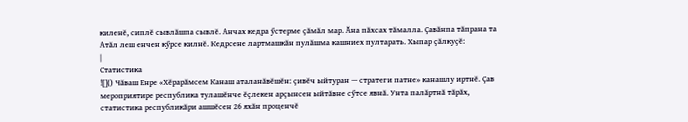киленӗ, сиплӗ сывлӑшпа сывлӗ. Анчах кедра ӳстерме ҫӑмӑл мар. Ӑна пӑхсах тӑмалла. Ҫавӑнпа тӑпрана та Атӑл леш енчен кӳрсе килнӗ. Кедрсене лартмашкӑн пулӑшма кашниех пултарать. Хыпар ҫӑлкуҫӗ:
|
Статистика
![]() Чӑваш Енре «Хӗрарӑмсем Канаш аталанӑвӗшӗн: ҫивӗч ыйтуран — стратеги патне» канашлу иртнӗ. Ҫав мероприятире республика тулашӗнче ӗҫлекен арҫынсен ыйтӑвне сӳтсе явнӑ. Унта палӑртнӑ тӑрӑх, статистика республикӑри ашшӗсен 26 яхӑн проценчӗ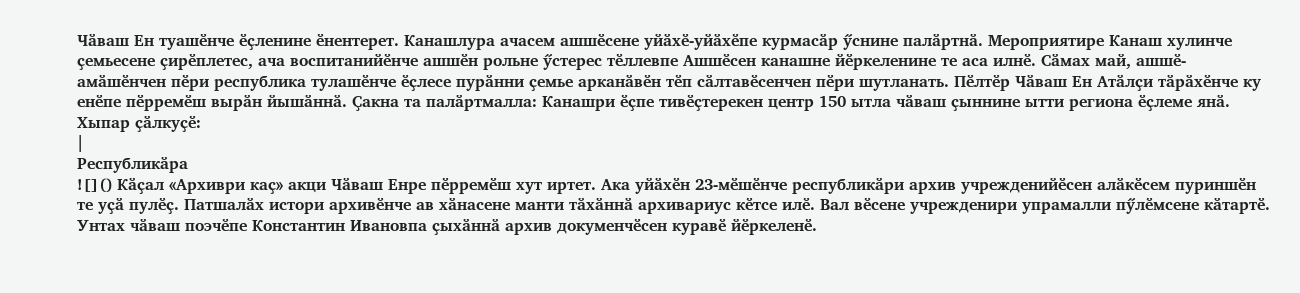Чӑваш Ен туашӗнче ӗҫленине ӗнентерет. Канашлура ачасем ашшӗсене уйӑхӗ-уйӑхӗпе курмасӑр ӳснине палӑртнӑ. Мероприятире Канаш хулинче ҫемьесене ҫирӗплетес, ача воспитанийӗнче ашшӗн рольне ӳстерес тӗллевпе Ашшӗсен канашне йӗркеленине те аса илнӗ. Сӑмах май, ашшӗ-амӑшӗнчен пӗри республика тулашӗнче ӗҫлесе пурӑнни ҫемье арканӑвӗн тӗп сӑлтавӗсенчен пӗри шутланать. Пӗлтӗр Чӑваш Ен Атӑлҫи тӑрӑхӗнче ку енӗпе пӗрремӗш вырӑн йышӑннӑ. Ҫакна та палӑртмалла: Канашри ӗҫпе тивӗҫтерекен центр 150 ытла чӑваш ҫыннине ытти региона ӗҫлеме янӑ. Хыпар ҫӑлкуҫӗ:
|
Республикӑра
![]() Кӑҫал «Архиври каҫ» акци Чӑваш Енре пӗрремӗш хут иртет. Ака уйӑхӗн 23-мӗшӗнче республикӑри архив учрежденийӗсен алӑкӗсем пуриншӗн те уҫӑ пулӗҫ. Патшалӑх истори архивӗнче ав хӑнасене манти тӑхӑннӑ архивариус кӗтсе илӗ. Вал вӗсене учрежденири упрамалли пӳлӗмсене кӑтартӗ. Унтах чӑваш поэчӗпе Константин Ивановпа ҫыхӑннӑ архив докуменчӗсен куравӗ йӗркеленӗ.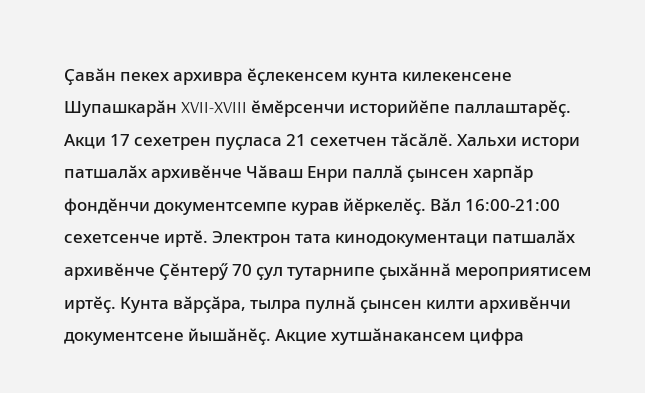Ҫавӑн пекех архивра ӗҫлекенсем кунта килекенсене Шупашкарӑн XVII-XVIII ӗмӗрсенчи историйӗпе паллаштарӗҫ. Акци 17 сехетрен пуҫласа 21 сехетчен тӑсӑлӗ. Хальхи истори патшалӑх архивӗнче Чӑваш Енри паллӑ ҫынсен харпӑр фондӗнчи документсемпе курав йӗркелӗҫ. Вӑл 16:00-21:00 сехетсенче иртӗ. Электрон тата кинодокументаци патшалӑх архивӗнче Ҫӗнтерӳ 70 ҫул тутарнипе ҫыхӑннӑ мероприятисем иртӗҫ. Кунта вӑрҫӑра, тылра пулнӑ ҫынсен килти архивӗнчи документсене йышӑнӗҫ. Акцие хутшӑнакансем цифра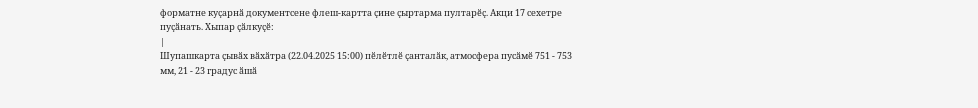форматне куҫарнӑ документсене флеш-картта ҫине ҫыртарма пултарӗҫ. Акци 17 сехетре пуҫӑнать. Хыпар ҫӑлкуҫӗ:
|
Шупашкарта ҫывӑх вӑхӑтра (22.04.2025 15:00) пӗлӗтлӗ ҫанталӑк, атмосфера пусӑмӗ 751 - 753 мм, 21 - 23 градус ӑшӑ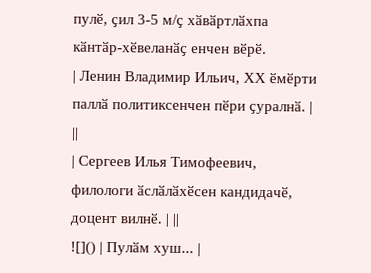пулӗ, ҫил 3-5 м/ҫ хӑвӑртлӑхпа кӑнтӑр-хӗвеланӑҫ енчен вӗрӗ.
| Ленин Владимир Ильич, ХХ ӗмӗрти паллӑ политиксенчен пӗри ҫуралнӑ. | ||
| Сергеев Илья Тимофеевич, филологи ӑслӑлӑхӗсен кандидачӗ, доцент вилнӗ. | ||
![]() | Пулӑм хуш... |